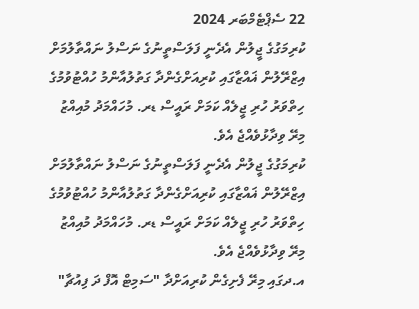22 ސެޕްޓެމްބަރ 2024
ކުރިމަގުގެ ޖީލުން އެދެނީ ފަލަސްތީނުގެ ނަސްލު ނައްތާލުމަށް އިޒްރޭލުން ޣައްޒާގައި ކުރިއަށްގެންދާ ގަތުލުއާންމު ހުއްޓުވުމުގެ ހިތްވަރު ހުރި ޖީލެއް ކަމަށް ރައީސް ޑރ. މުހައްމަދު މުއިއްޒު މިރޭ ވިދާޅުވެއްޖެ އެވެ.
ކުރިމަގުގެ ޖީލުން އެދެނީ ފަލަސްތީނުގެ ނަސްލު ނައްތާލުމަށް އިޒްރޭލުން ޣައްޒާގައި ކުރިއަށްގެންދާ ގަތުލުއާންމު ހުއްޓުވުމުގެ ހިތްވަރު ހުރި ޖީލެއް ކަމަށް ރައީސް ޑރ. މުހައްމަދު މުއިއްޒު މިރޭ ވިދާޅުވެއްޖެ އެވެ.
އ.ދގައި މިރޭ ފެށިގެން ކުރިއަށްދާ "ސަމިޓް އޮފް ދަ ފިއުޗާ"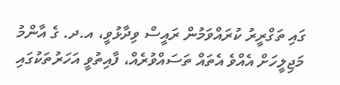ގައި ތަގްރީރު ކުރައްވަމުން ރައީސް ވިދާޅުވީ، އ.ދ. ގެ އާންމު މަޖިލީހަށް އެއްވެ އެތައް ތަސައްވުރެއް، ފާއިތުވީ އަހަރުތަކުގައި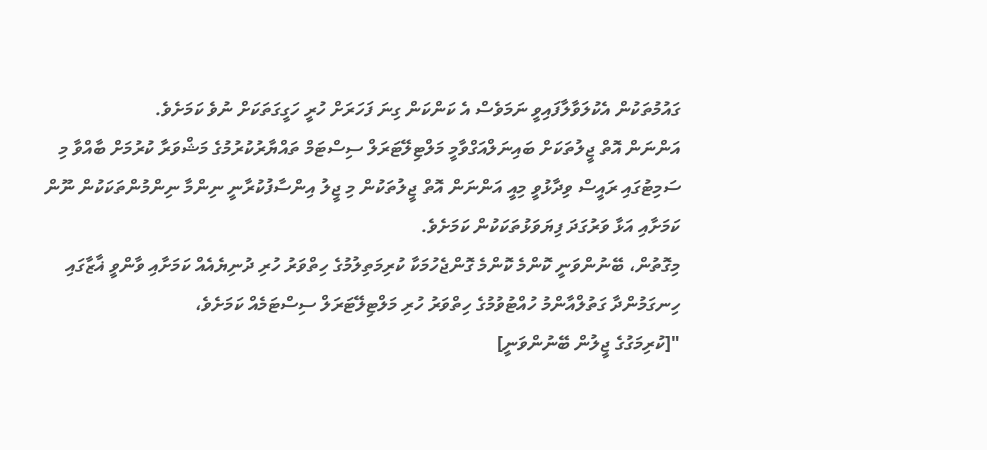ގައުމުތަކުން އެކުލަވާލާފައިވީ ނަމަވެސް އެ ކަންކަން ގިނަ ފަހަރަށް ހުރީ ހަގީގަތަކަށް ނުވެ ކަމަށެވެ.
އަންނަން އޮތް ޖީލުތަކަށް ބައިނަލްއަގްވާމީ މަލްޓިލޭޓަރަލް ސިސްޓަމް ތައްޔާރުކުރުމުގެ މަޝްވަރާ ކުރުމަށް ބާއްވާ މި ސަމިޓުގައި ރައީސް ވިދާޅުވީ މިއީ އަންނަން އޮތް ޖީލުތަކުން މި ޖީލު އިންސާފުކުރާނީ ނިންމާ ނިންމުންތަކަކުން ނޫން ކަމަށާއި އަޅާ ވަރުގަދަ ފިޔަވަޅުތަކަކުން ކަމަށެވެ.
މިގޮތުން، ބޭނުންވަނީ ކޮންމެ ކޮންމެ ގޮންޖެހުމަކާ ކުރިމަތިލުމުގެ ހިތްވަރު ހުރި ދުނިޔެއެއް ކަމަށާއި ވާންވީ ޣާޒާގައި ހިނގަމުންދާ ގަތުލްއާންމު ހުއްޓުވުމުގެ ހިތްވަރު ހުރި މަލްޓިލޭޓަރަލް ސިސްޓަމެއް ކަމަށެވެ،
"[ކުރިމަގުގެ ޖީލުން ބޭނުންވަނީ]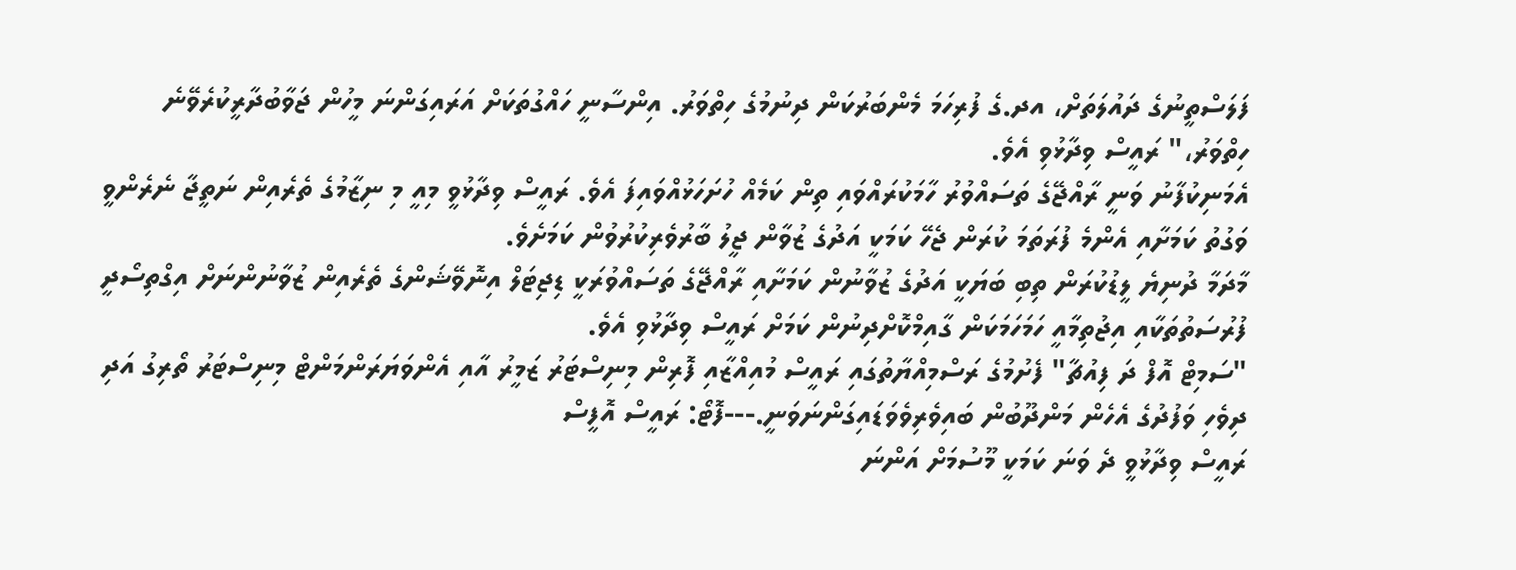ފަލަސްތީނުގެ ދައުލަތަށް، އދ.ގެ ފުރިހަމަ މެންބަރުކަން ދިނުމުގެ ހިތްވަރު. އިންސާނީ ހައްގުތަކަށް އަރައިގަންނަ މީހުން ޖަވާބުދާރީކުރެވޭނެ ހިތްވަރު،" ރައީސް ވިދާޅުވި އެވެ.
އެމަނިކުފާނު ވަނީ ރާއްޖޭގެ ތަސައްވުރު ހާމަކުރައްވައި ތިން ކަމެއް ހުށަހަޅުއްވައިފަ އެވެ. ރައީސް ވިދާޅުވީ މިއީ މި ނިޒާމުގެ ތެރެއިން ނަތީޖާ ނެރެންވީ ވަގުތު ކަމަށާއި އެންމެ ފުރަތަމަ ކުރަން ޖެހޭ ކަމަކީ އަދުގެ ޒުވާން ޖީލު ބާރުވެރިކުރުވުން ކަމަށެވެ.
މާދަމާ ދުނިޔެ ލީޑުކުރަން ތިބި ބަޔަކީ އަދުގެ ޒުވާނުން ކަމަށާއި ރާއްޖޭގެ ތަސައްވުރަކީ ޑިޖިޓަލް އިނޮވޭޝަންގެ ތެރެއިން ޒުވާނުންނަށް އިގްތިސޯދީ ފުރުސަތުތަކާއި އިޖުތިމާއީ ހަމަހަމަކަން ގާއިމްކޮށްދިނުން ކަމަށް ރައީސް ވިދާޅުވި އެވެ.
"ސަމިޓް އޮފް ދަ ފިއުޗާ" ފެށުމުގެ ރަސްމިއްޔާތުގައި ރައީސް މުއިއްޒާއި ފޮރިން މިނިސްޓަރު ޒަމީރު އާއި އެންވަޔަރަންމަންޓް މިނިސްޓަރު ތޯރިގު އަދި ދިވެހި ވަފުދުގެ އެހެން މަންދޫބުން ބައިވެރިވެވަޑައިގަންނަވަނީ.---ފޮޓޯ: ރައީސް އޮފީސް
ރައީސް ވިދާޅުވީ ދެ ވަނަ ކަމަކީ މޫސުމަށް އަންނަ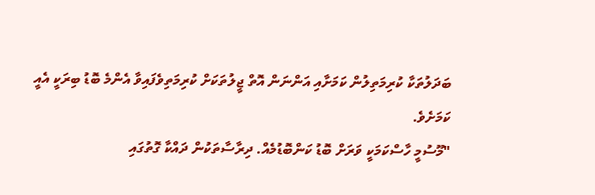ބަދަލުތަކާ ކުރިމަތިލުން ކަމަށާއި އަންނަން އޮތް ޖީލުތަކަށް ކުރިމަތިވެފައިވާ އެންމެ ބޮޑު ބިރަކީ އެއީ ކަމަށެވެ.
"މޫސުމީ ހާސްކަމަކީ ވަރަށް ބޮޑު ކަންބޮޑުމެއް. ދިރާސާތަކުން ދައްކާ ގޮތުގައި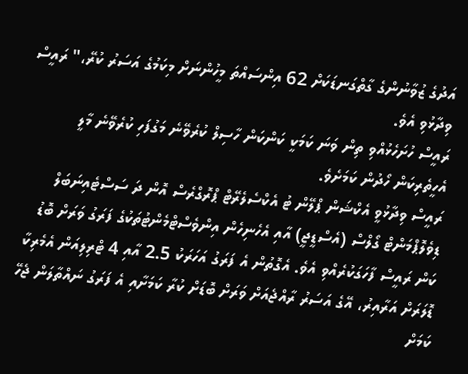އަދުގެ ޒުވާނުންގެ ގާތްގަނޑަކަށް 62 އިންސައްތަ މީހުންނަށް މިކަމުގެ އަސަރު ކުރޭ،" ރައީސް ވިދާޅުވި އެވެ.
ރައީސް ހުށަހެޅުއްވި ތިން ވަނަ ކަމަކީ ކަންކަން ހާސިލް ކުރެވޭނެ މަގުފަހި ކުރެވޭނެ މާލީ އެހީތެރިކަން ހޯދުން ކަމަށެވެ.
ރައީސް ވިދާޅުވީ އެކްޝަން ޕްލޭން ޓު އެކްސެލެރޭޓް ޕްރޮގްރެސް އޮން ދަ ސަސްޓެއިނަބަލް ޑިވެލޮޕްމަންޓް ގޯލްސް (އެސްޑީޖީ) އާއި އެހެނިހެން އިންވެސްޓްމެންޓުތަކުގެ ފަރަގު ވަރަށް ބޮޑު ކަން ރައީސް ފާހަގަކުރެއްވި އެވެ. އެގޮތުން އެ ފަރަގު އަހަރަކު 2.5 އާއި 4 ޓްރިލިއަން އެމެރިކާ ޑޮލަރަށް އަރާއިރު، އޭގެ އަސަރު ރާއްޖެއަށް ވަރަށް ބޮޑަށް ކުރާ ކަމަށާއި އެ ފަރަގު ނައްތާލަން ޖެހޭ ކަމަށް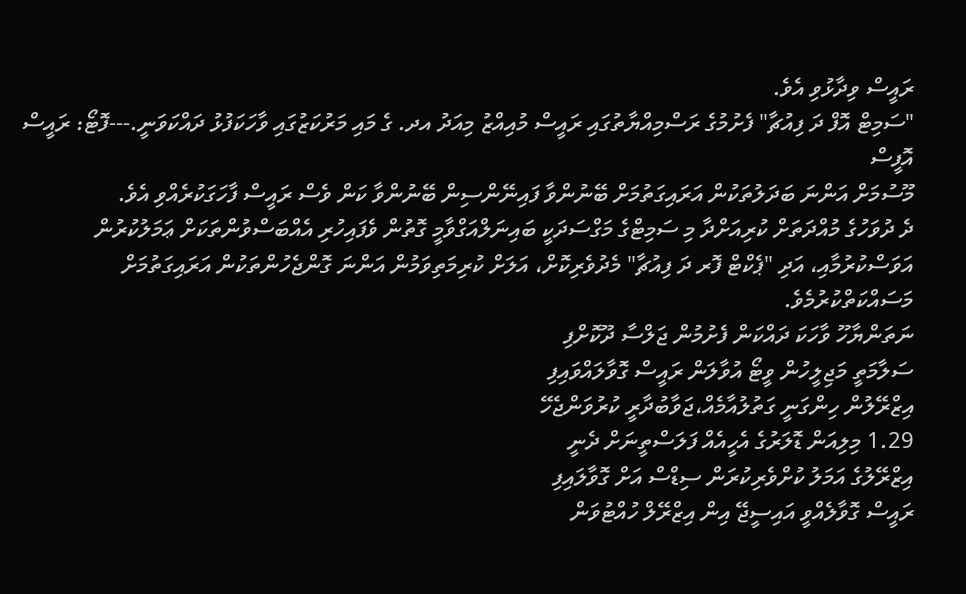ރައީސް ވިދާޅުވި އެވެ.
"ސަމިޓް އޮފް ދަ ފިއުޗާ" ފެށުމުގެ ރަސްމިއްޔާތުގައި ރައީސް މުއިއްޒު މިއަދު އދ. ގެ މައި މަރުކަޒުގައި ވާހަކަފުޅު ދައްކަވަނީ.---ފޮޓޯ: ރައީސް އޮފީސް
މޫސުމަށް އަންނަ ބަދަލުތަކުން އަރައިގަތުމަށް ބޭނުންވާ ފައިނޭންސިން ބޭނުންވާ ކަން ވެސް ރައީސް ފާހަގަކުރެއްވި އެވެ.
ދެ ދުވަހުގެ މުއްދަތަށް ކުރިއަށްދާ މި ސަމިޓްގެ މަގްސަދަކީ ބައިނަލްއަގްވާމީ ގޮތުން ވެފައިހުރި އެއްބަސްވުންތަކަށް ޢަމަލުކުރުން އަވަސްކުރުމާއި، އަދި "ޕެކްޓް ފޮރ ދަ ފިއުޗާ" މެދުވެރިކޮށް، އަލަށް ކުރިމަތިވަމުން އަންނަ ގޮންޖެހުންތަކުން އަރައިގަތުމަށް މަސައްކަތްކުރުމެވެ.
ނަތަންޔާހޫ ވާހަކަ ދައްކަން ފެށުމުން ޖަލްސާ ދޫކޮށްފި
ސަލާމަތީ މަޖިލީހުން ވީޓޯ އުވާލަން ރައީސް ގޮވާލައްވައިފި
އިޒްރޭލުން ހިންގަނީ ގަތުލުއާމެއް،ޖަވާބުދާރީ ކުރުވަންޖެހޭ
1.29 މިލިއަން ޑޮލަރުގެ އެހީއެއް ފަލަސްތީނަށް ދެނީ
އިޒްރޭލުގެ އަމަލު ކުށްވެރިކުރަން ސިޑްސް އަށް ގޮވާލައިފި
ރައީސް ގޮވާލެއްވީ އައިސީޖޭ އިން އިޒްރޭލް ހުއްޓުވަން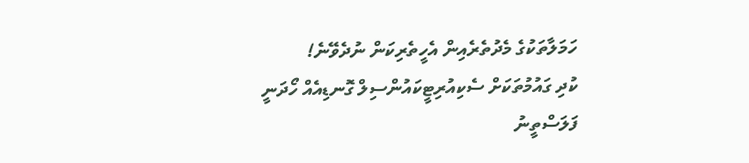ހަމަލާތަކުގެ މެދުތެރެއިން އެހީތެރިކަން ނުދެވޭނެ!
ކުދި ގައުމުތަކަށް ސެކިއުރިޓީކައުންސިލް ގޮނޑިއެއް ހޯދަނީ
ފަލަސްތީނު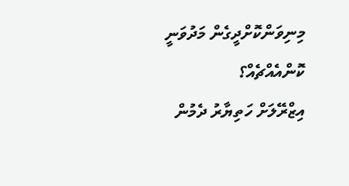މިނިވަންކޮށްދީގެން މަދުވަނީ ކޮންއެއްޗެއް؟
އިޒްރޭލަށް ހަތިޔާރު ދެމުން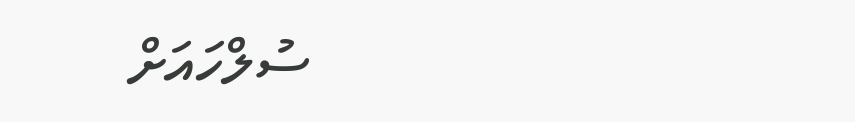ސުލްހައަށް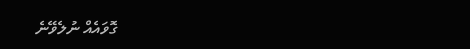ގޮވައެއް ނުލެވޭނެ